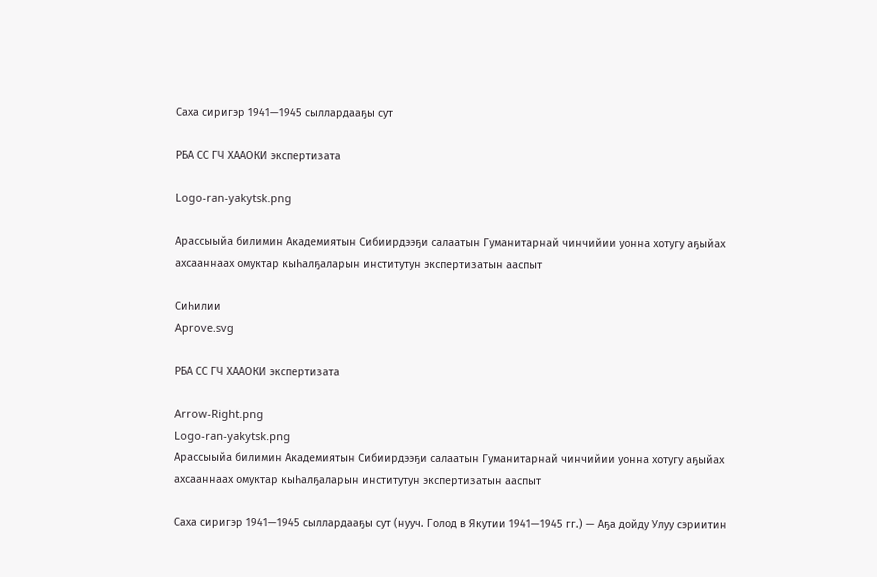Саха сиригэр 1941—1945 сыллардааҕы сут

РБА СС ГЧ ХААОКИ экспертизата

Logo-ran-yakytsk.png

Арассыыйа билимин Академиятын Сибиирдээҕи салаатын Гуманитарнай чинчийии уонна хотугу аҕыйах ахсааннаах омуктар кыһалҕаларын институтун экспертизатын ааспыт

Сиһилии
Aprove.svg

РБА СС ГЧ ХААОКИ экспертизата

Arrow-Right.png
Logo-ran-yakytsk.png
Арассыыйа билимин Академиятын Сибиирдээҕи салаатын Гуманитарнай чинчийии уонна хотугу аҕыйах ахсааннаах омуктар кыһалҕаларын институтун экспертизатын ааспыт

Саха сиригэр 1941—1945 сыллардааҕы сут (нууч. Голод в Якутии 1941—1945 гг.) — Аҕа дойду Улуу сэриитин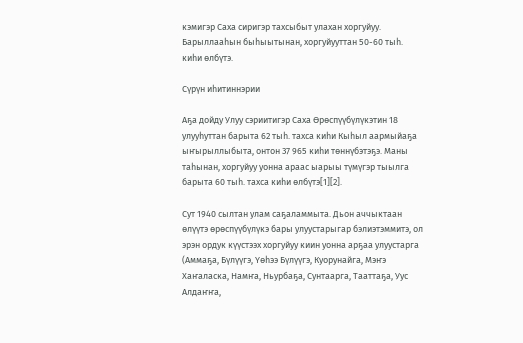кэмигэр Саха сиригэр тахсыбыт улахан хоргуйуу. Барыллааһын быһыытынан, хоргуйууттан 50-60 тыһ. киһи өлбүтэ.

Сүрүн иһитиннэрии

Аҕа дойду Улуу сэриитигэр Саха Өрөспүүбүлүкэтин 18 улууһуттан барыта 62 тыһ. тахса киһи Кыһыл аармыйаҕа ыҥырыллыбыта, онтон 37 965 киһи төннүбэтэҕэ. Маны таһынан, хоргуйуу уонна араас ыарыы түмүгэр тыылга барыта 60 тыһ. тахса киһи өлбүтэ[1][2].

Сут 1940 сылтан улам саҕаламмыта. Дьон аччыктаан өлүүтэ өрөспүүбүлүкэ бары улуустарыгар бэлиэтэммитэ, ол эрэн ордук күүстээх хоргуйуу киин уонна арҕаа улуустарга (Аммаҕа, Бүлүүгэ, Үөһээ Бүлүүгэ, Куорунайга, Мэҥэ Хаҥаласка, Намҥа, Ньурбаҕа, Сунтаарга, Тааттаҕа, Уус Алдаҥҥа,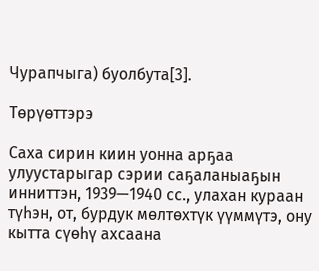Чурапчыга) буолбута[3].

Төрүөттэрэ

Саха сирин киин уонна арҕаа улуустарыгар сэрии саҕаланыаҕын инниттэн, 1939—1940 сс., улахан кураан түһэн, от, бурдук мөлтөхтүк үүммүтэ, ону кытта сүөһү ахсаана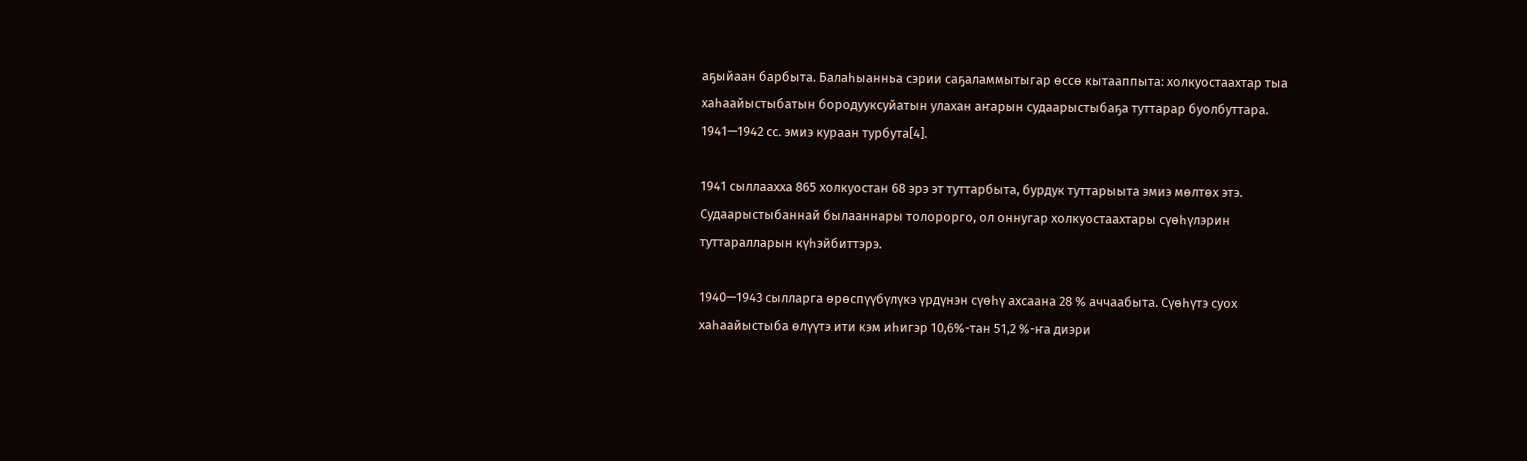аҕыйаан барбыта. Балаһыанньа сэрии саҕаламмытыгар өссө кытааппыта: холкуостаахтар тыа хаһаайыстыбатын бородууксуйатын улахан аҥарын судаарыстыбаҕа туттарар буолбуттара. 1941—1942 сс. эмиэ кураан турбута[4].

1941 сыллаахха 865 холкуостан 68 эрэ эт туттарбыта, бурдук туттарыыта эмиэ мөлтөх этэ. Судаарыстыбаннай былааннары толорорго, ол оннугар холкуостаахтары сүөһүлэрин туттаралларын күһэйбиттэрэ.

1940—1943 сылларга өрөспүүбүлүкэ үрдүнэн сүөһү ахсаана 28 % аччаабыта. Сүөһүтэ суох хаһаайыстыба өлүүтэ ити кэм иһигэр 10,6%-тан 51,2 %-ҥа диэри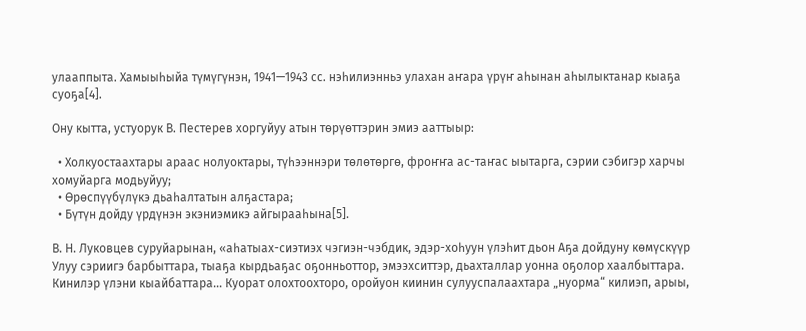улааппыта. Хамыыһыйа түмүгүнэн, 1941—1943 сс. нэһилиэнньэ улахан аҥара үрүҥ аһынан аһылыктанар кыаҕа суоҕа[4].

Ону кытта, устуорук В. Пестерев хоргуйуу атын төрүөттэрин эмиэ ааттыыр:

  • Холкуостаахтары араас нолуоктары, түһээннэри төлөтөргө, фроҥҥа ас-таҥас ыытарга, сэрии сэбигэр харчы хомуйарга модьуйуу;
  • Өрөспүүбүлүкэ дьаһалтатын алҕастара;
  • Бүтүн дойду үрдүнэн экэниэмикэ айгырааһына[5].

В. Н. Луковцев суруйарынан, «аһатыах-сиэтиэх чэгиэн-чэбдик, эдэр-хоһуун үлэһит дьон Аҕа дойдуну көмүскүүр Улуу сэриигэ барбыттара, тыаҕа кырдьаҕас оҕонньоттор, эмээхситтэр, дьахталлар уонна оҕолор хаалбыттара. Кинилэр үлэни кыайбаттара… Куорат олохтоохторо, оройуон киинин сулууспалаахтара „нуорма“ килиэп, арыы,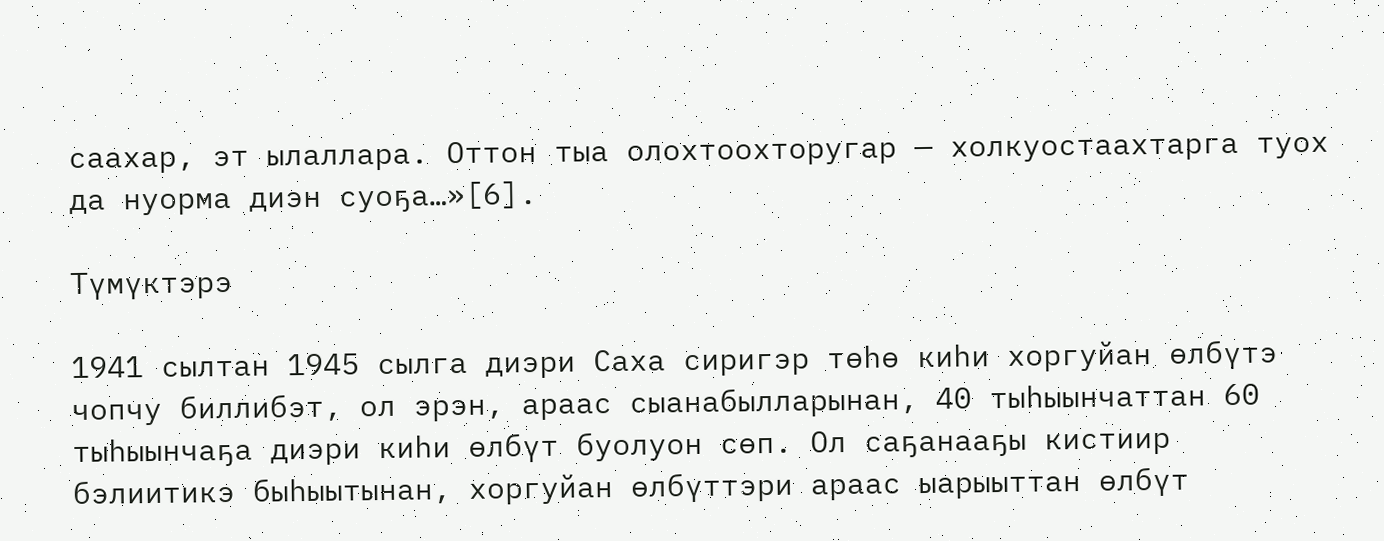саахар, эт ылаллара. Оттон тыа олохтоохторугар — холкуостаахтарга туох да нуорма диэн суоҕа…»[6].

Түмүктэрэ

1941 сылтан 1945 сылга диэри Саха сиригэр төһө киһи хоргуйан өлбүтэ чопчу биллибэт, ол эрэн, араас сыанабылларынан, 40 тыһыынчаттан 60 тыһыынчаҕа диэри киһи өлбүт буолуон сөп. Ол саҕанааҕы кистиир бэлиитикэ быһыытынан, хоргуйан өлбүттэри араас ыарыыттан өлбүт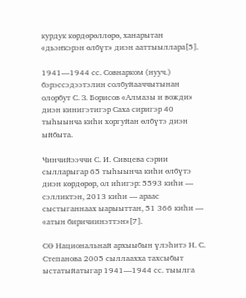курдук көрдөрөллөрө, ханарытан «дьэҥкэрэн өлбүт» диэн ааттыыллара[5].

1941—1944 сс. Совнарком (нууч.) бэрэссэдээтэлин солбуйааччытынан олорбут С. З. Борисов «Алмазы и вожди» диэн кинигэтигэр Саха сиригэр 40 тыһыынча киһи хоргуйан өлбүтэ диэн ыйбыта.

Чинчийээччи С. И. Сивцева сэрии сылларыгар 65 тыһыынча киһи өлбүтэ диэн көрдөрөр, ол иһигэр: 5593 киһи — сэлликтэн, 2013 киһи — араас сыстыганнаах ыарыыттан, 51 366 киһи — «атын биричиинэттэн»[7].

СӨ Национальнай архыыбын үлэһитэ Н. С. Степанова 2005 сыллаахха тахсыбыт ыстатыйатыгар 1941—1944 сс. тыылга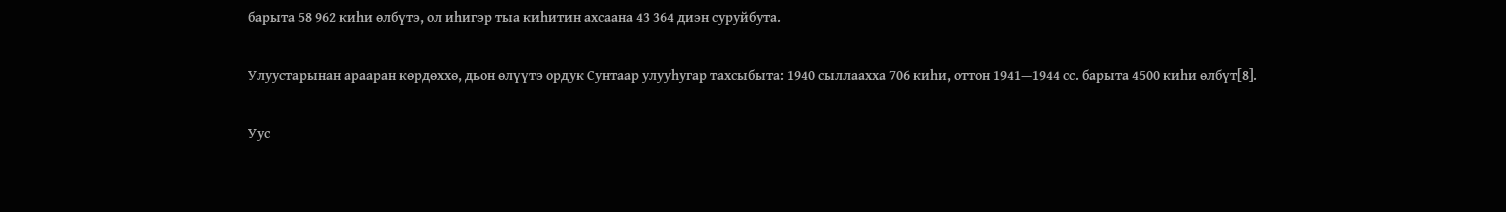барыта 58 962 киһи өлбүтэ, ол иһигэр тыа киһитин ахсаана 43 364 диэн суруйбута.

Улуустарынан арааран көрдөххө, дьон өлүүтэ ордук Сунтаар улууһугар тахсыбыта: 1940 сыллаахха 706 киһи, оттон 1941—1944 сс. барыта 4500 киһи өлбүт[8].

Уус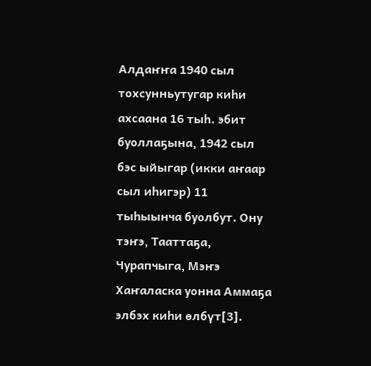Алдаҥҥа 1940 сыл тохсунньутугар киһи ахсаана 16 тыһ. эбит буоллаҕына, 1942 сыл бэс ыйыгар (икки аҥаар сыл иһигэр) 11 тыһыынча буолбут. Ону тэҥэ, Тааттаҕа, Чурапчыга, Мэҥэ Хаҥаласка уонна Аммаҕа элбэх киһи өлбүт[3].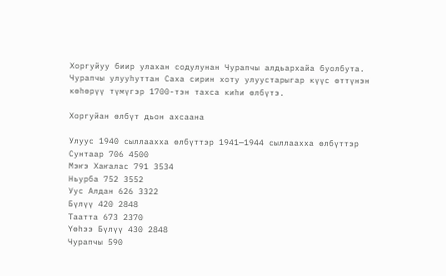Хоргуйуу биир улахан содулунан Чурапчы алдьархайа буолбута. Чурапчы улууһуттан Саха сирин хоту улуустарыгар күүс өттүнэн көһөрүү түмүгэр 1700-тэн тахса киһи өлбүтэ.

Хоргуйан өлбүт дьон ахсаана

Улуус 1940 сыллаахха өлбүттэр 1941—1944 сыллаахха өлбүттэр
Сунтаар 706 4500
Мэҥэ Хаҥалас 791 3534
Ньурба 752 3552
Уус Алдан 626 3322
Бүлүү 420 2848
Таатта 673 2370
Үөһээ Бүлүү 430 2848
Чурапчы 590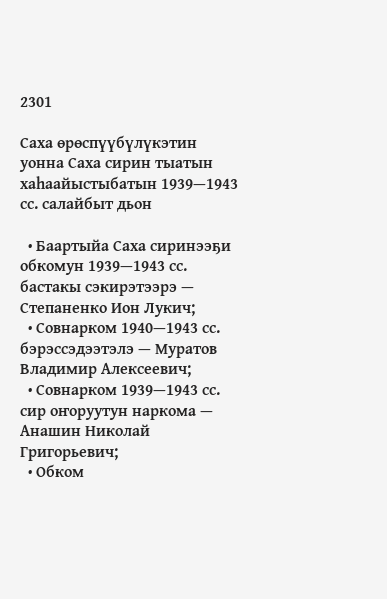2301

Саха өрөспүүбүлүкэтин уонна Саха сирин тыатын хаһаайыстыбатын 1939—1943 сс. салайбыт дьон

  • Баартыйа Саха сиринээҕи обкомун 1939—1943 сс. бастакы сэкирэтээрэ — Степаненко Ион Лукич;
  • Совнарком 1940—1943 сс. бэрэссэдээтэлэ — Муратов Владимир Алексеевич;
  • Совнарком 1939—1943 сс. сир оҥоруутун наркома — Анашин Николай Григорьевич;
  • Обком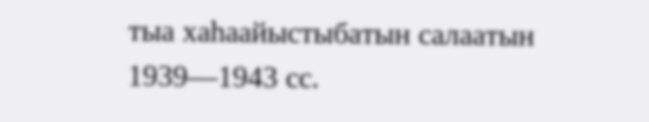тыа хаһаайыстыбатын салаатын 1939—1943 сс.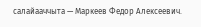салайааччыта — Маркеев Федор Алексеевич.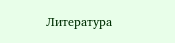Литература